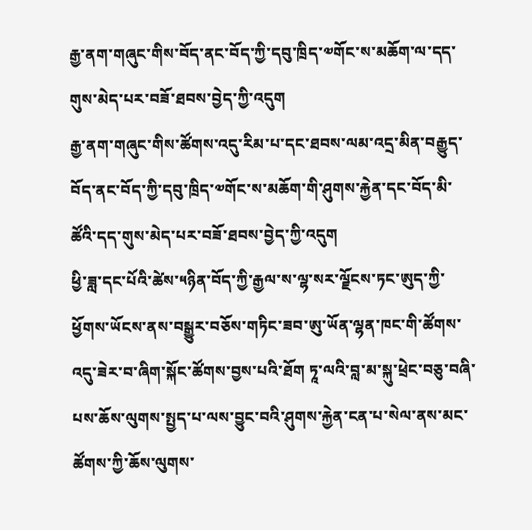རྒྱ་ནག་གཞུང་གིས་བོད་ནང་བོད་ཀྱི་དབུ་ཁྲིད་༧གོང་ས་མཆོག་ལ་དད་གུས་མེད་པར་བཟོ་ཐབས་བྱེད་ཀྱི་འདུག
རྒྱ་ནག་གཞུང་གིས་ཚོགས་འདུ་རིམ་པ་དང་ཐབས་ལམ་འདྲ་མིན་བརྒྱུད་བོད་ནང་བོད་ཀྱི་དབུ་ཁྲིད་༧གོང་ས་མཆོག་གི་ཤུགས་རྐྱེན་དང་བོད་མི་ཚོའི་དད་གུས་མེད་པར་བཟོ་ཐབས་བྱེད་ཀྱི་འདུག
ཕྱི་ཟླ་དང་པོའི་ཚེས་༥ཉིན་བོད་ཀྱི་རྒྱལ་ས་ལྷ་སར་ལྗོངས་ཏང་ཨུད་ཀྱི་ཕྱོགས་ཡོངས་ནས་བསྒྱུར་བཅོས་གཏིང་ཟབ་ཨུ་ཡོན་ལྷན་ཁང་གི་ཚོགས་འདུ་ཟེར་བ་ཞིག་སྐོང་ཚོགས་བྱས་པའི་ཐོག ཏཱ་ལའི་བླ་མ་སྐུ་ཕྲེང་བཅུ་བཞི་པས་ཆོས་ལུགས་སྤྱད་པ་ལས་བྱུང་བའི་ཤུགས་རྐྱེན་ངན་པ་སེལ་ནས་མང་ཚོགས་ཀྱི་ཆོས་ལུགས་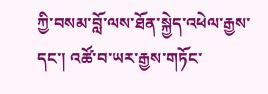ཀྱི་བསམ་བློ་ལས་ཐོན་སྐྱེད་འཕེལ་རྒྱས་དང་། འཚོ་བ་ཡར་རྒྱས་གཏོང་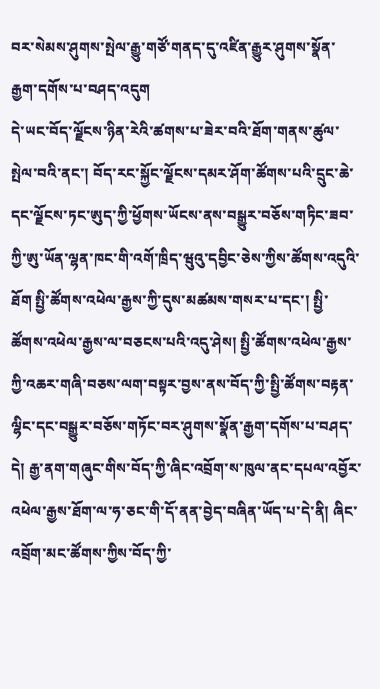བར་སེམས་ཤུགས་སྤེལ་རྒྱུ་གཙོ་གནད་དུ་འཛིན་རྒྱུར་ཤུགས་སྣོན་རྒྱག་དགོས་པ་བཤད་འདུག
དེ་ཡང་བོད་ལྗོངས་ཉིན་རེའི་ཚགས་པ་ཟེར་བའི་ཐོག་གནས་ཚུལ་སྤེལ་བའི་ནང་། བོད་རང་སྐྱོང་ལྗོངས་དམར་ཤོག་ཚོགས་པའི་དྲུང་ཆེ་དང་ལྗོངས་ཏང་ཨུད་ཀྱི་ཕྱོགས་ཡོངས་ནས་བསྒྱུར་བཅོས་གཏིང་ཟབ་ཀྱི་ཨུ་ཡོན་ལྷན་ཁང་གི་འགོ་ཁྲིད་ཝུའུ་དབྱིང་ཅེས་ཀྱིས་ཚོགས་འདུའི་ཐོག སྤྱི་ཚོགས་འཕེལ་རྒྱས་ཀྱི་དུས་མཚམས་གསར་པ་དང་། སྤྱི་ཚོགས་འཕེལ་རྒྱས་ལ་བཅངས་པའི་འདུ་ཤེས། སྤྱི་ཚོགས་འཕེལ་རྒྱས་ཀྱི་འཆར་གཞི་བཅས་ལག་བསྟར་བྱས་ནས་བོད་ཀྱི་སྤྱི་ཚོགས་བརྟན་ལྷིང་དང་བསྒྱུར་བཅོས་གཏོང་བར་ཤུགས་སྣོན་རྒྱག་དགོས་པ་བཤད་དེ། རྒྱ་ནག་གཞུང་གིས་བོད་ཀྱི་ཞིང་འབྲོག་ས་ཁུལ་ནང་དཔལ་འབྱོར་འཕེལ་རྒྱས་ཐོག་ལ་ཧ་ཅང་གི་དོ་ནན་བྱེད་བཞིན་ཡོད་པ་དེ་ནི། ཞིང་འབྲོག་མང་ཚོགས་ཀྱིས་བོད་ཀྱི་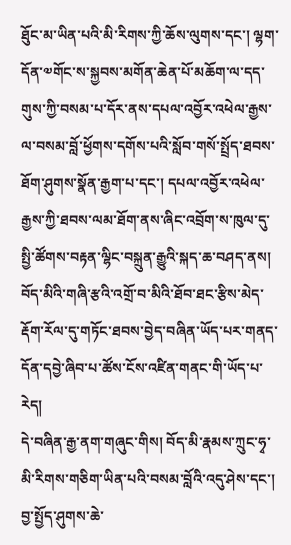ཐོུང་མ་ཡིན་པའི་མི་རིགས་ཀྱི་ཆོས་ལུགས་དང་། ལྷག་དོན་༧གོང་ས་སྐྱབས་མགོན་ཆེན་པོ་མཆོག་ལ་དད་གུས་ཀྱི་བསམ་པ་དོར་ནས་དཔལ་འབྱོར་འཕེལ་རྒྱས་ལ་བསམ་བློ་ཕྱོགས་དགོས་པའི་སློབ་གསོ་སྤྲོད་ཐབས་ཐོག་ཤུགས་སྣོན་རྒྱག་པ་དང་། དཔལ་འབྱོར་འཕེལ་རྒྱས་ཀྱི་ཐབས་ལམ་ཐོག་ནས་ཞིང་འབྲོག་ས་ཁུལ་དུ་སྤྱི་ཚོགས་བརྟན་ལྷིང་བསྐྲུན་རྒྱུའི་སྐད་ཆ་བཤད་ནས། བོད་མིའི་གཞི་རྩའི་འགྲོ་བ་མིའི་ཐོབ་ཐང་རྩིས་མེད་རྡོག་རོལ་དུ་གཏོང་ཐབས་བྱེད་བཞིན་ཡོད་པར་གནད་དོན་དབྱེ་ཞིབ་པ་ཚོས་ངོས་འཛིན་གནང་གི་ཡོད་པ་རེད།
དེ་བཞིན་རྒྱ་ནག་གཞུང་གིས། བོད་མི་རྣམས་ཀྲུང་ཧྭ་མི་རིགས་གཅིག་ཡིན་པའི་བསམ་བློའི་འདུ་ཤེས་དང་། བྱ་སྤྱོད་ཤུགས་ཆེ་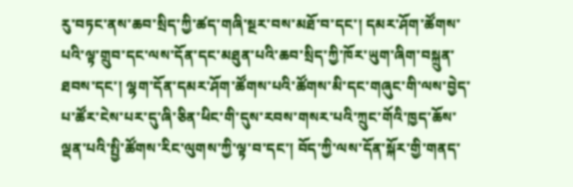རུ་བཏང་ནས་ཆབ་སྲིད་ཀྱི་ཚད་གཞི་སྔར་བས་མཐོ་བ་དང་། དམར་ཤོག་ཚོགས་པའི་ལྟ་གྲུབ་དང་ལས་དོན་དང་མཐུན་པའི་ཆབ་སྲིད་ཀྱི་ཁོར་ཡུག་ཞིག་བསྐྲུན་ཐབས་དང་། ལྷག་དོན་དམར་ཤོག་ཚོགས་པའི་ཚོགས་མི་དང་གཞུང་གི་ལས་བྱེད་པ་ཚོར་ངེས་པར་དུ་ཞི་ཅིན་ཕིང་གི་དུས་རབས་གསར་པའི་ཀྲུང་གོའི་ཁྱད་ཆོས་ལྡན་པའི་སྤྱི་ཚོགས་རིང་ལུགས་ཀྱི་ལྟ་བ་དང་། བོད་ཀྱི་ལས་དོན་སྐོར་གྱི་གནད་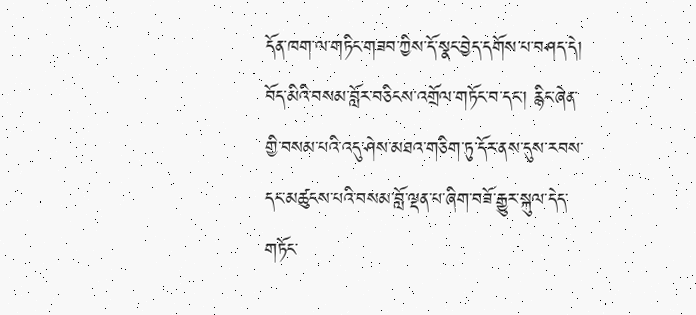དོན་ཁག་ལ་གཏིང་གཟབ་ཀྱིས་དོ་སྣང་བྱེད་དགོས་པ་བཤད་དེ། བོད་མིའི་བསམ་བློར་བཅིངས་འགྲོལ་གཏོང་བ་དང་། རྙིང་ཞེན་གྱི་བསམ་པའི་འདུ་ཤེས་མཐའ་གཅིག་ཏུ་དོར་ནས་དུས་རབས་དང་མཚུངས་པའི་བསམ་བློ་ལྡན་པ་ཞིག་བཟོ་རྒྱུར་སྐུལ་དེད་གཏོང་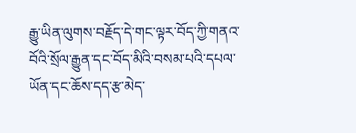རྒྱུ་ཡིན་ལུགས་བརྗོད་དེ་གང་ལྟར་བོད་ཀྱི་གནའ་བོའི་སྲོལ་རྒྱུན་དང་བོད་མིའི་བསམ་པའི་དཔལ་ཡོན་དང་ཆོས་དད་རྩ་མེད་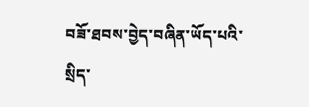བཟོ་ཐབས་བྱེད་བཞིན་ཡོད་པའི་སྲིད་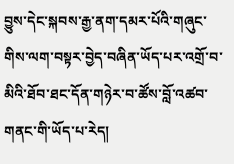བྱུས་དེང་སྐབས་རྒྱ་ནག་དམར་པོའི་གཞུང་གིས་ལག་བསྟར་བྱེད་བཞིན་ཡོད་པར་འགྲོ་བ་མིའི་ཐོབ་ཐང་དོན་གཉེར་བ་ཚོས་བློ་འཚབ་གནང་གི་ཡོད་པ་རེད།